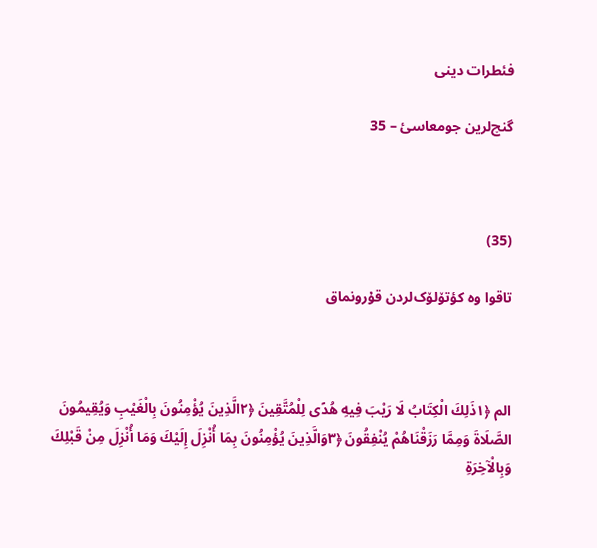فئطرات دینی

گنچ‌لرین جومعاسئ – 35



(35)

تاقوا وە کؤتۆلۆک‌لردن قۇرونماق



الم ﴿۱ذَلِكَ الْكِتَابُ لَا رَيْبَ فِيهِ هُدًى لِلْمُتَّقِينَ ﴿۲الَّذِينَ يُؤْمِنُونَ بِالْغَيْبِ وَيُقِيمُونَ الصَّلَاةَ وَمِمَّا رَزَقْنَاهُمْ يُنْفِقُونَ ﴿۳وَالَّذِينَ يُؤْمِنُونَ بِمَا أُنْزِلَ إِلَيْكَ وَمَا أُنْزِلَ مِنْ قَبْلِكَ وَبِالْآخِرَةِ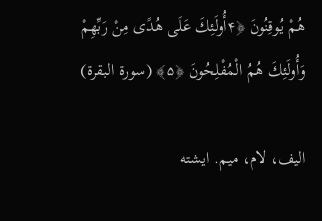هُمْ يُوقِنُونَ ﴿۴أُولَئِكَ عَلَى هُدًى مِنْ رَبِّهِمْ وَأُولَئِكَ هُمُ الْمُفْلِحُونَ ﴿۵﴾ (سورة البقرة)

الیف، لام، میم. ایشتە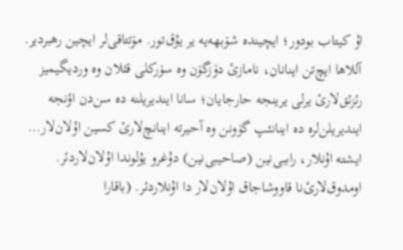اۇ کیتاب بودور؛ ایچیندە شۆبهەیە یر یۇق‌تور. مۆتتاقی‌لر ایچین رهبردیر. آللاها ایچ‌تن اینانان، نامازئ دۆزگۆن وە سۆرکلی قئلان وە وردیگیمیز رئزئق‌لارئ یرلی یرینجە حارجایان؛ سانا ایندیریلنە دە سن‌دن اؤنجە ایندیریلن‌لرە دە اینانئپ گۆونن وە آحیرتە اینانچ‌لارئ کسین اۇلان‌لار… ایشتە اۇنلار، راببی‌نین (صاحیبی‌نین) دۇغرو یۇلوندا اۇلان‌لاردئر. اومدوق‌لارئ‌نا قاووشاجاق اۇلان‌لار دا اۇنلاردئر. (باقارا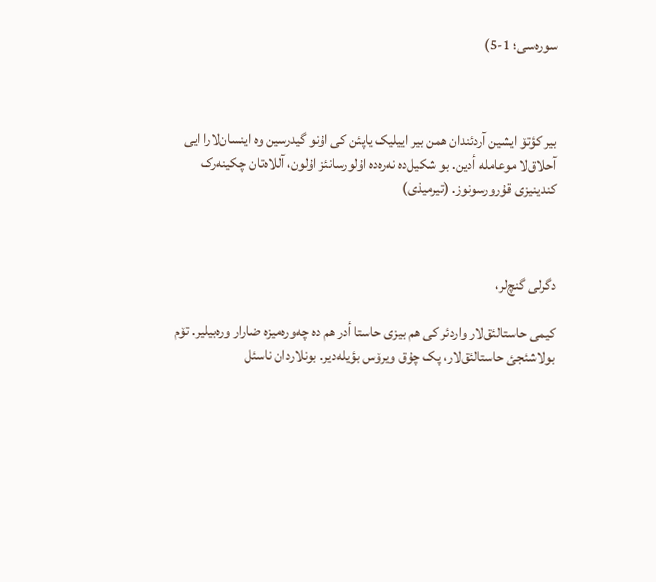سورەسی؛ 1-5)



بیر کؤتۆ ایشین آردئندان همن بیر اییلیک یاپئن کی اۇنو گیدرسین وە اینسان‌لارا ایی آحلاق‌لا موعاملە أدین. بو شکیل‌دە نەرەدە اۇلورسانئز اۇلون، آللاەتان چکینەرک کندینیزی قۇرورسونوز. (تیرمیذی)



دگرلی گنچ‌لر،

کیمی حاستالئق‌لار واردئر کی هم بیزی حاستا أدر هم دە چەورەمیزە ضارار ورەبیلیر. تۆم بولاشئجئ حاستالئق‌لار، پک چۇق ویرۆس بؤیلەدیر. بونلاردان ناسئل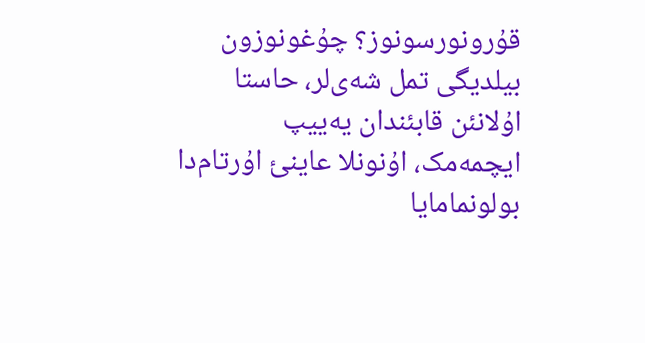قۇرونورسونوز؟ چۇغونوزون بیلدیگی تمل شەی‌لر، حاستا اۇلانئن قابئندان یەییپ ایچمەمک، اۇنونلا عاینئ اۇرتام‌دا بولونمامایا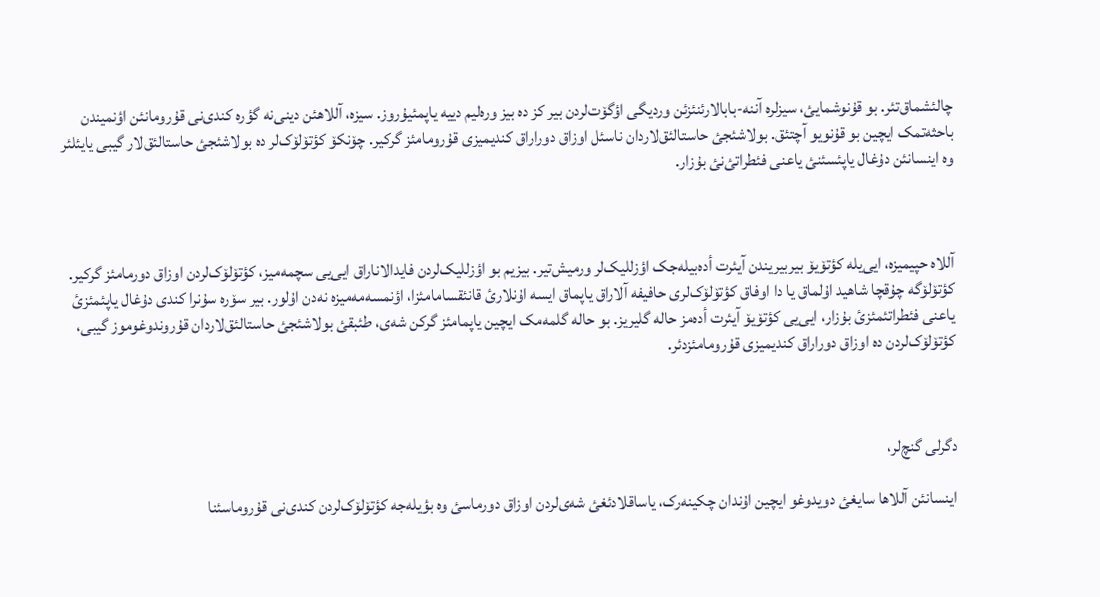چالئشماق‌تئر. بو قۇنوشمایئ، سیزلرە آننە-بابالارئنئزئن وردیگی اؤگۆت‌لردن بیر کز دە بیز ورەلیم دییە یاپمئیۇروز. سیزە، آللاهئن دینی‌نە گؤرە کندی‌نی قۇرومانئن اؤنمیندن باحثەتمک ایچین بو قۇنویو آچتئق. بولاشئجئ حاستالئق‌لاردان ناسئل اوزاق دوراراق کندیمیزی قۇرومامئز گرکیر. چۆنکۆ کؤتۆلۆک‌لر دە بولاشئجئ حاستالئق‌لار گیبی یایئلئر وە اینسانئن دۇغال یاپئسئنئ یاعنی فئطراتئ‌نئ بۇزار.



آللاە حپیمیزە، ایی‌یلە کؤتۆیۆ بیربیریندن آیئرت أدەبیلەجک اؤزللیک‌لر ورمیش‌تیر. بیزیم بو اؤزللیک‌لردن فایدالاناراق ایی‌یی سچمەمیز، کؤتۆلۆک‌لردن اوزاق دورمامئز گرکیر. کؤتۆلۆگە چۇقچا شاهید اۇلماق یا دا اوفاق کؤتۆلۆک‌لری حافیفە آلاراق یاپماق ایسە اۇنلارئ قانئقسامامئزا، اؤنمسەمەمیزە نەدن اۇلور. بیر سۆرە سۇنرا کندی دۇغال یاپئمئزئ یاعنی فئطراتئمئزئ بۇزار، ایی‌یی کؤتۆیۆ آیئرت أدەمز حالە گلیریز. بو حالە گلمەمک ایچین یاپمامئز گرکن شەی، طئبقئ بولاشئجئ حاستالئق‌لاردان قۇروندوغوموز گیبی، کؤتۆلۆک‌لردن دە اوزاق دوراراق کندیمیزی قۇرومامئزدئر.



دگرلی گنچ‌لر،

اینسانئن آللاها سایغئ دویدوغو ایچین اۇندان چکینەرک، یاساقلادئغئ شەی‌لردن اوزاق دورماسئ وە بؤیلەجە کؤتۆلۆک‌لردن کندی‌نی قۇروماسئنا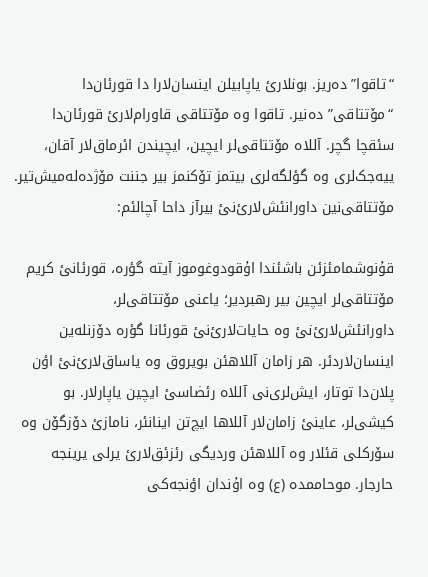“تاقوا” دەریز. بونلارئ یاپابیلن اینسان‌لارا دا قورئان‌دا “مۆتتاقی” دەنیر. تاقوا وە مۆتتاقی قاورام‌لارئ قورئان‌دا سئقچا گچر. آللاە مۆتتاقی‌لر ایچین، ایچیندن ائرماق‌لار آقان، ییەجک‌لری وە گؤلگەلری بیتمز تۆکنمز بیر جننت مۆژدەلەمیش‌تیر. مۆتتاقی‌نین داورانئش‌لارئ‌نئ بیرآز داحا آچالئم:

قۇنوشمامئزئن باشئندا اۇقودوغوموز آیتە گؤرە، قورئانئ کریم مۆتتاقی‌لر ایچین بیر رهبردیر؛ یاعنی مۆتتاقی‌لر، داورانئش‌لارئ‌نئ وە حایات‌لارئ‌نئ قورئانا گؤرە دۆزنلەین اینسان‌لاردئر. هر زامان آللاهئن بویروق وە یاساق‌لارئ‌نئ اؤن پلان‌دا توتار، ایش‌لری‌نی آللاە رئضاسئ ایچین یاپارلار. بو کیشی‌لر، عاینئ زامان‌لار آللاها ایچ‌تن اینانئر، نامازئ دۆزگۆن وە سۆرکلی قئلار وە آللاهئن وردیگی رئزئق‌لارئ یرلی یرینجە حارجار. موحاممدە (ع) وە اۇندان اؤنجەکی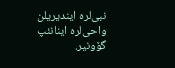نبی‌لرە ایندیریلن واحی‌لرە اینانئپ گۆونیر.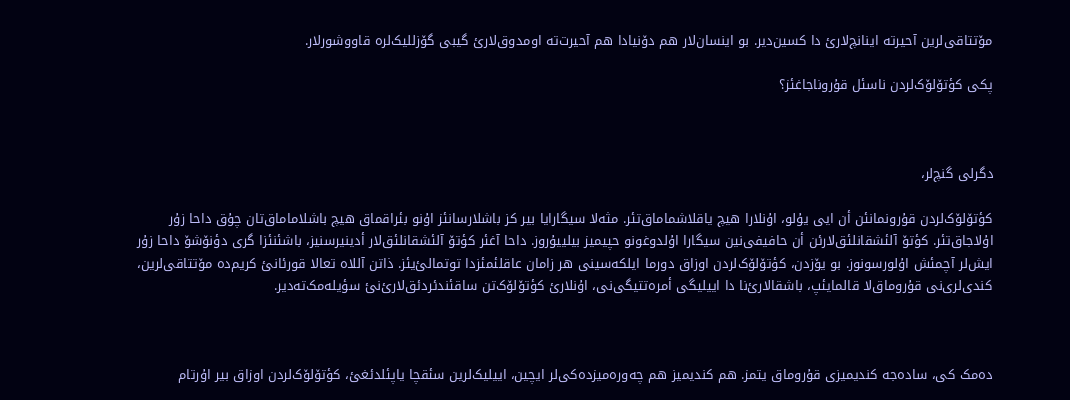مۆتتاقی‌لرین آحیرتە اینانچ‌لارئ دا کسین‌دیر. بو اینسان‌لار هم دۆنیادا هم آحیرت‌تە اومدوق‌لارئ گیبی گۆزللیک‌لرە قاووشورلار.

پکی کؤتۆلۆک‌لردن ناسئل قۇروناجاغئز؟



دگرلی گنچ‌لر،

کؤتۆلۆک‌لردن قۇرونمانئن أن ایی یۇلو، اۇنلارا هیچ یاقلاشماماق‌تئر. مثەلا سیگارایا بیر کز باشلارسانئز اۇنو بئراقماق هیچ باشلاماماق‌تان چۇق داحا زۇر اۇلاجاق‌تئر. کؤتۆ آلئشقانلئق‌لارئن أن حافیفی‌نین سیگارا اۇلدوغونو حپیمیز بیلییۇروز. داحا آغئر کؤتۆ آلئشقانلئق‌لار أدینیرسنیز، باشئنئزا گری دؤنۆشۆ داحا زۇر ایش‌لر آچمئش اۇلورسونوز. بو یۆزدن، کؤتۆلۆک‌لردن اوزاق دورما ایلکەسینی هر زامان عاقلئمئزدا توتمالئ‌یئز. ذاتن آللاە تعالا قورئانئ کریم‌دە مۆتتاقی‌لرین، کندی‌لری‌نی قۇروماق‌لا قالمایئپ، باشقالارئ‌نا دا اییلیگی أمرەتتیگی‌نی، اۇنلارئ کؤتۆلۆک‌تن ساقئندئردئق‌لارئ‌نئ سؤیلەمک‌تەدیر.



دەمک کی، سادەجە کندیمیزی قۇروماق یتمز. هم کندیمیز هم چەورەمیزدەکی‌لر ایچین، اییلیک‌لرین سئقچا یاپئلدئغئ، کؤتۆلۆک‌لردن اوزاق بیر اۇرتام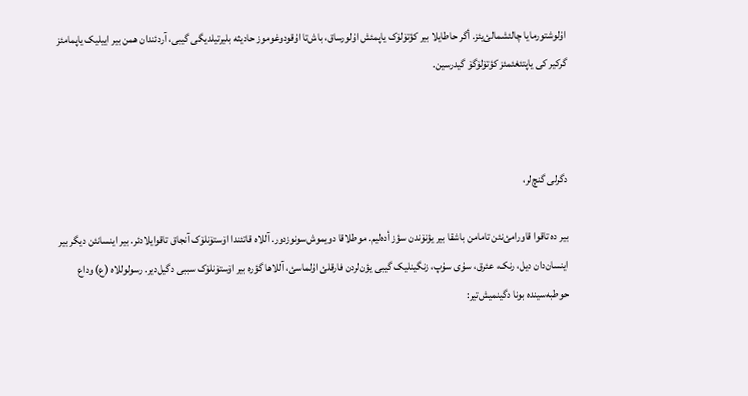اۇلوشتورمایا چالئشمالئ‌یئز. أگر حاطایلا بیر کؤتۆلۆک یاپمئش اۇلورساق، باش‌تا اۇقودوغوموز حادیثە بلیرتیلدیگی گیبی، آردئندان همن بیر اییلیک یاپمامئز گرکیر کی یاپتئغئمئز کؤتۆلۆگۆ گیدرسین.



دگرلی گنچ‌لر،

بیر دە تاقوا قاورامئ‌نئن تامامن باشقا بیر یؤنۆندن سؤز أدەلیم. موطلاقا دویموش‌سونوزدور. آللاە قاتئندا اۆستۆنلۆک آنجاق تاقوایلادئر. بیر اینسانئن دیگر بیر اینسان‌دان دیل، رنک، عئرق، سۇی سۇپ، زنگینلیک گیبی یؤن‌لردن فارقلئ اۇلماسئ، آللاها گؤرە بیر اۆستۆنلۆک سببی دگیل‌دیر. رسولوللاە (ع) وداع حوطبەسیندە بونا دگینمیش‌تیر: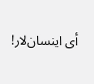أی اینسان‌لار!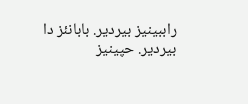راببینیز بیردیر. بابانئز دا بیردیر. حپینیز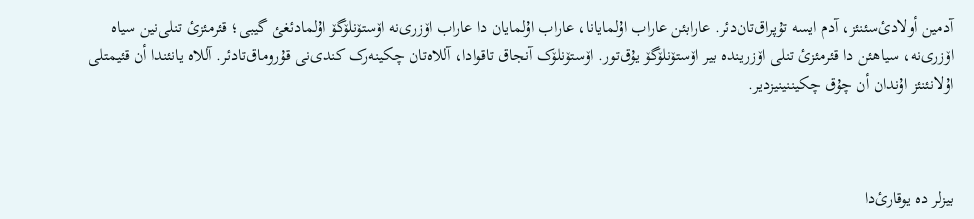آدمین أولادئ‌سئنئز، آدم ایسە تۇپراق‌تان‌دئر. عارابئن عاراب اۇلمایانا، عاراب اۇلمایان دا عاراب اۆزری‌نە اۆستۆنلۆگۆ اۇلمادئغئ گیبی؛ قئرمئزئ تنلی‌نین سیاە اۆزری‌نە، سیاهئن دا قئرمئزئ تنلی اۆزریندە بیر اۆستۆنلۆگۆ یۇق‌تور. اۆستۆنلۆک آنجاق تاقوادا، آللاەتان چکینەرک کندی‌نی قۇروماق‌تادئر. آللاە یانئندا أن قئیمتلی اۇلانئنئز اۇندان أن چۇق چکیننینیزدیر.



بیزلر دە یوقارئ‌دا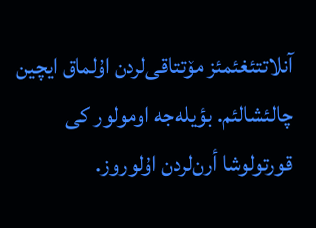آنلاتتئغئمئز مۆتتاقی‌لردن اۇلماق ایچین چالئشالئم. بؤیلەجە اومولور کی قورتولوشا أرن‌لردن اۇلوروز.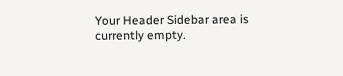Your Header Sidebar area is currently empty.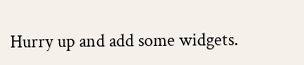Hurry up and add some widgets.